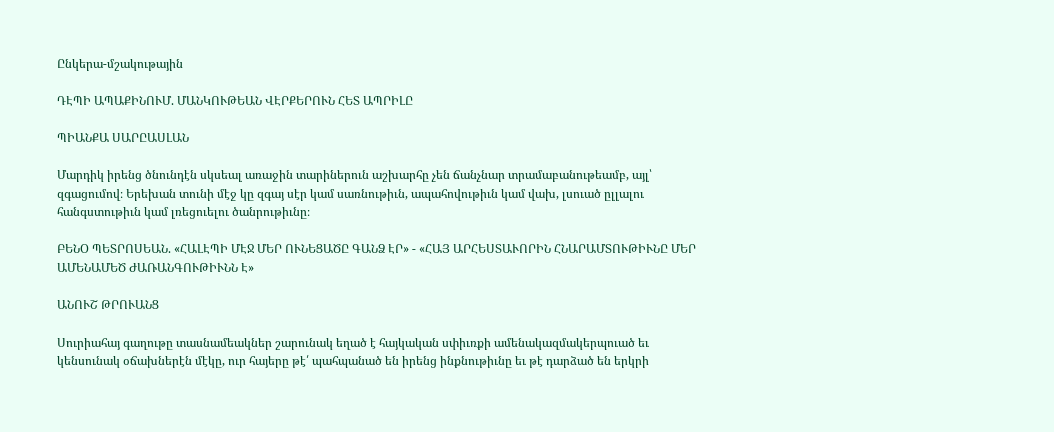Ընկերա-մշակութային

ԴԷՊԻ ԱՊԱՔԻՆՈՒՄ. ՄԱՆԿՈՒԹԵԱՆ ՎԷՐՔԵՐՈՒՆ ՀԵՏ ԱՊՐԻԼԸ

ՊԻԱՆՔԱ ՍԱՐԸԱՍԼԱՆ

Մարդիկ իրենց ծնունդէն սկսեալ առաջին տարիներուն աշխարհը չեն ճանչնար տրամաբանութեամբ, այլ՝ զգացումով։ Երեխան տունի մէջ կը զգայ սէր կամ սառնութիւն, ապահովութիւն կամ վախ, լսուած ըլլալու հանգստութիւն կամ լռեցուելու ծանրութիւնը։

ԲԵՆՕ ՊԵՏՐՈՍԵԱՆ. «ՀԱԼԷՊԻ ՄԷՋ ՄԵՐ ՈՒՆԵՑԱԾԸ ԳԱՆՁ ԷՐ» - «ՀԱՅ ԱՐՀԵՍՏԱՒՈՐԻՆ ՀՆԱՐԱՄՏՈՒԹԻՒՆԸ ՄԵՐ ԱՄԵՆԱՄԵԾ ԺԱՌԱՆԳՈՒԹԻՒՆՆ Է»

ԱՆՈՒՇ ԹՐՈՒԱՆՑ

Սուրիահայ գաղութը տասնամեակներ շարունակ եղած է հայկական սփիւռքի ամենակազմակերպուած եւ կենսունակ օճախներէն մէկը, ուր հայերը թէ՛ պահպանած են իրենց ինքնութիւնը եւ թէ դարձած են երկրի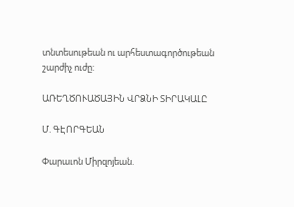տնտեսութեան ու արհեստագործութեան շարժիչ ուժը:

ԱՌԵՂԾՈՒԱԾԱՅԻՆ ՎՐՁՆԻ ՏԻՐԱԿԱԼԸ

Մ. ԳԷՈՐԳԵԱՆ

Փարաւոն Միրզոյեան.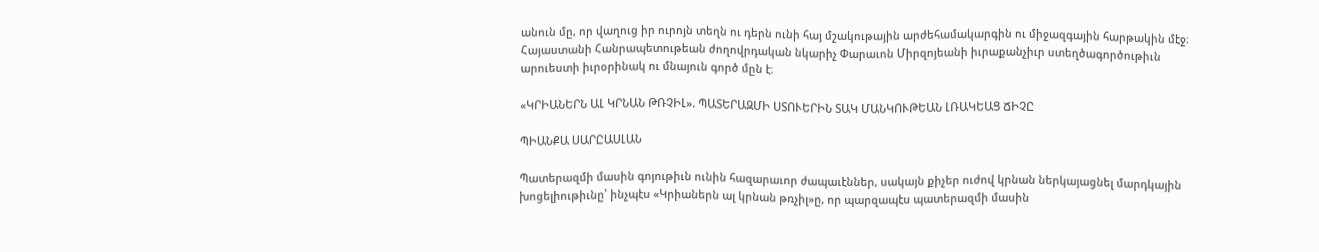անուն մը, որ վաղուց իր ուրոյն տեղն ու դերն ունի հայ մշակութային արժեհամակարգին ու միջազգային հարթակին մէջ։
Հայաստանի Հանրապետութեան ժողովրդական նկարիչ Փարաւոն Միրզոյեանի իւրաքանչիւր ստեղծագործութիւն արուեստի իւրօրինակ ու մնայուն գործ մըն է։

«ԿՐԻԱՆԵՐՆ ԱԼ ԿՐՆԱՆ ԹՌՉԻԼ». ՊԱՏԵՐԱԶՄԻ ՍՏՈՒԵՐԻՆ ՏԱԿ ՄԱՆԿՈՒԹԵԱՆ ԼՌԱԿԵԱՑ ՃԻՉԸ

ՊԻԱՆՔԱ ՍԱՐԸԱՍԼԱՆ

Պատերազմի մասին գոյութիւն ունին հազարաւոր ժապաւէններ, սակայն քիչեր ուժով կրնան ներկայացնել մարդկային խոցելիութիւնը՝ ինչպէս «Կրիաներն ալ կրնան թռչիլ»ը, որ պարզապէս պատերազմի մասին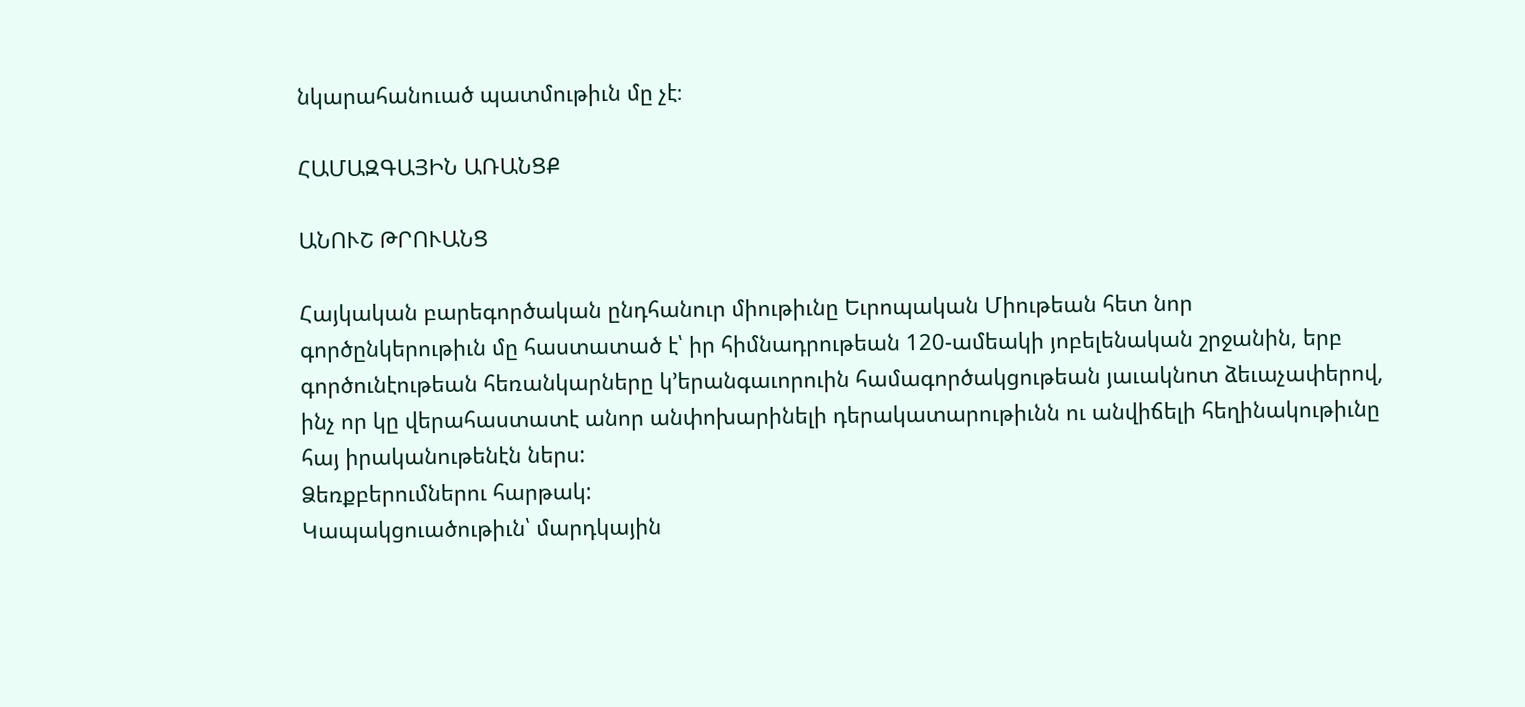նկարահանուած պատմութիւն մը չէ։

ՀԱՄԱԶԳԱՅԻՆ ԱՌԱՆՑՔ

ԱՆՈՒՇ ԹՐՈՒԱՆՑ

Հայկական բարեգործական ընդհանուր միութիւնը Եւրոպական Միութեան հետ նոր գործընկերութիւն մը հաստատած է՝ իր հիմնադրութեան 120-ամեակի յոբելենական շրջանին, երբ գործունէութեան հեռանկարները կ՚երանգաւորուին համագործակցութեան յաւակնոտ ձեւաչափերով, ինչ որ կը վերահաստատէ անոր անփոխարինելի դերակատարութիւնն ու անվիճելի հեղինակութիւնը հայ իրականութենէն ներս:
Ձեռքբերումներու հարթակ:
Կապակցուածութիւն՝ մարդկային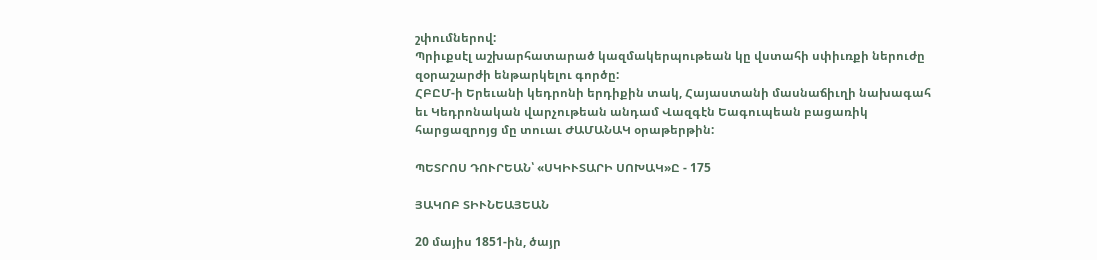շփումներով:
Պրիւքսէլ աշխարհատարած կազմակերպութեան կը վստահի սփիւռքի ներուժը զօրաշարժի ենթարկելու գործը:
ՀԲԸՄ-ի Երեւանի կեդրոնի երդիքին տակ, Հայաստանի մասնաճիւղի նախագահ եւ Կեդրոնական վարչութեան անդամ Վազգէն Եագուպեան բացառիկ հարցազրոյց մը տուաւ ԺԱՄԱՆԱԿ օրաթերթին:

ՊԵՏՐՈՍ ԴՈՒՐԵԱՆ՝ «ՍԿԻՒՏԱՐԻ ՍՈԽԱԿ»Ը - 175

ՅԱԿՈԲ ՏԻՒՆԵԱՅԵԱՆ

20 մայիս 1851-ին, ծայր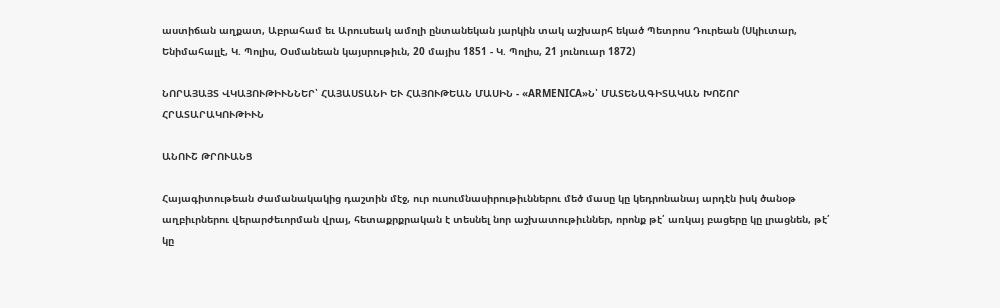աստիճան աղքատ, Աբրահամ եւ Արուսեակ ամոլի ընտանեկան յարկին տակ աշխարհ եկած Պետրոս Դուրեան (Սկիւտար, Ենիմահալլէ, Կ. Պոլիս, Օսմանեան կայսրութիւն, 20 մայիս 1851 - Կ. Պոլիս, 21 յունուար 1872)

ՆՈՐԱՅԱՅՏ ՎԿԱՅՈՒԹԻՒՆՆԵՐ՝ ՀԱՅԱՍՏԱՆԻ ԵՒ ՀԱՅՈՒԹԵԱՆ ՄԱՍԻՆ - «ARMENICA»Ն՝ ՄԱՏԵՆԱԳԻՏԱԿԱՆ ԽՈՇՈՐ ՀՐԱՏԱՐԱԿՈՒԹԻՒՆ

ԱՆՈՒՇ ԹՐՈՒԱՆՑ

Հայագիտութեան ժամանակակից դաշտին մէջ, ուր ուսումնասիրութիւններու մեծ մասը կը կեդրոնանայ արդէն իսկ ծանօթ աղբիւրներու վերարժեւորման վրայ, հետաքրքրական է տեսնել նոր աշխատութիւններ, որոնք թէ՛ առկայ բացերը կը լրացնեն, թէ՛ կը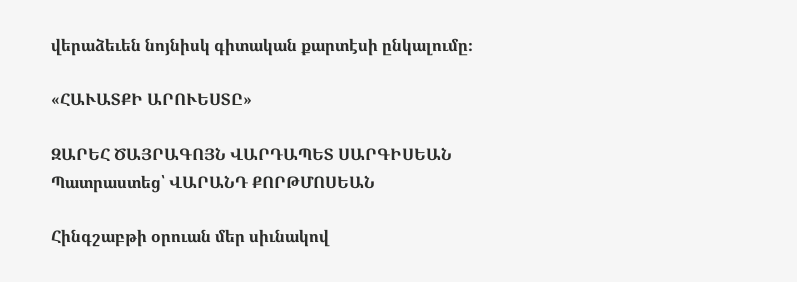վերաձեւեն նոյնիսկ գիտական քարտէսի ընկալումը։

«ՀԱՒԱՏՔԻ ԱՐՈՒԵՍՏԸ»

ԶԱՐԵՀ ԾԱՅՐԱԳՈՅՆ ՎԱՐԴԱՊԵՏ ՍԱՐԳԻՍԵԱՆ
Պատրաստեց՝ ՎԱՐԱՆԴ ՔՈՐԹՄՈՍԵԱՆ

Հինգշաբթի օրուան մեր սիւնակով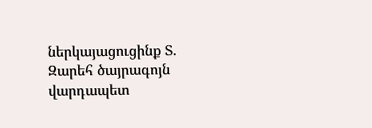ներկայացուցինք Տ. Զարեհ ծայրագոյն վարդապետ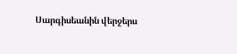Սարգիսեանին վերջերս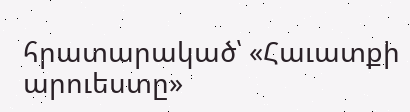հրատարակած՝ «Հաւատքի արուեստը»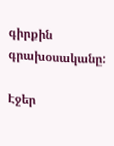գիրքին գրախօսականը:

Էջեր